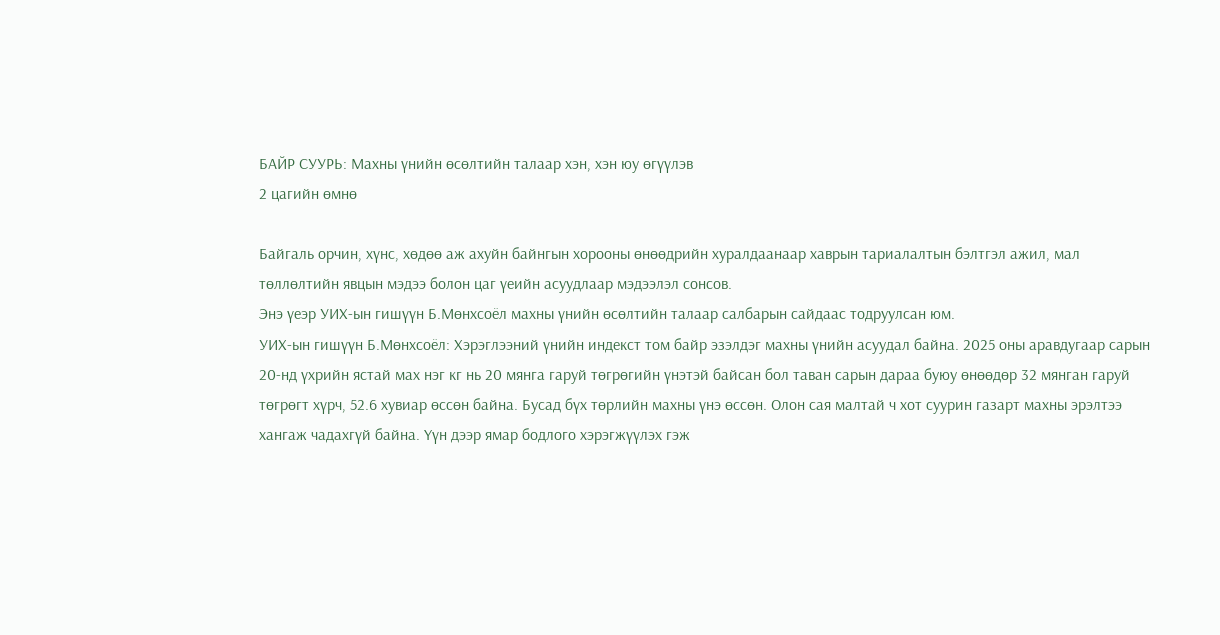БАЙР СУУРЬ: Махны үнийн өсөлтийн талаар хэн, хэн юу өгүүлэв
2 цагийн өмнө

Байгаль орчин, хүнс, хөдөө аж ахуйн байнгын хорооны өнөөдрийн хуралдаанаар хаврын тариалалтын бэлтгэл ажил, мал төллөлтийн явцын мэдээ болон цаг үеийн асуудлаар мэдээлэл сонсов.
Энэ үеэр УИХ-ын гишүүн Б.Мөнхсоёл махны үнийн өсөлтийн талаар салбарын сайдаас тодруулсан юм.
УИХ-ын гишүүн Б.Мөнхсоёл: Хэрэглээний үнийн индекст том байр эзэлдэг махны үнийн асуудал байна. 2025 оны аравдугаар сарын 20-нд үхрийн ястай мах нэг кг нь 20 мянга гаруй төгрөгийн үнэтэй байсан бол таван сарын дараа буюу өнөөдөр 32 мянган гаруй төгрөгт хүрч, 52.6 хувиар өссөн байна. Бусад бүх төрлийн махны үнэ өссөн. Олон сая малтай ч хот суурин газарт махны эрэлтээ хангаж чадахгүй байна. Үүн дээр ямар бодлого хэрэгжүүлэх гэж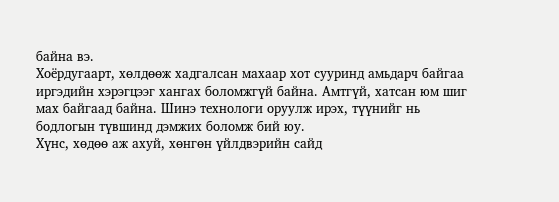байна вэ.
Хоёрдугаарт, хөлдөөж хадгалсан махаар хот сууринд амьдарч байгаа иргэдийн хэрэгцээг хангах боломжгүй байна. Амтгүй, хатсан юм шиг мах байгаад байна. Шинэ технологи оруулж ирэх, түүнийг нь бодлогын түвшинд дэмжих боломж бий юу.
Хүнс, хөдөө аж ахуй, хөнгөн үйлдвэрийн сайд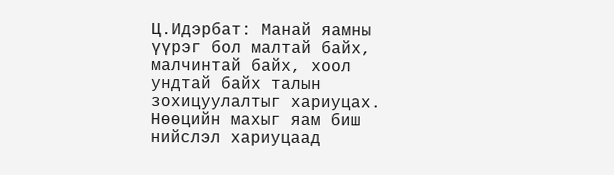Ц.Идэрбат: Манай яамны үүрэг бол малтай байх, малчинтай байх, хоол ундтай байх талын зохицуулалтыг хариуцах.
Нөөцийн махыг яам биш нийслэл хариуцаад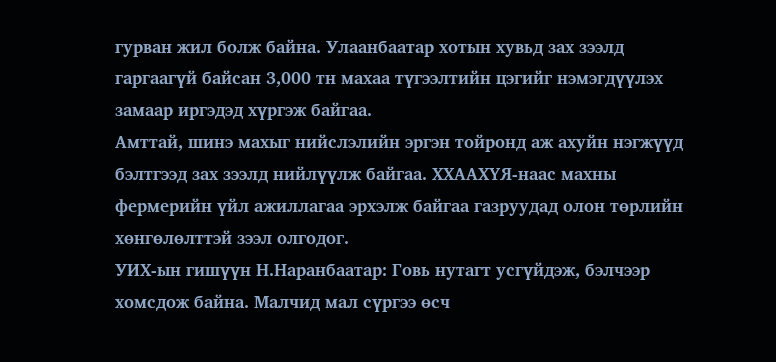гурван жил болж байна. Улаанбаатар хотын хувьд зах зээлд гаргаагүй байсан 3,000 тн махаа түгээлтийн цэгийг нэмэгдүүлэх замаар иргэдэд хүргэж байгаа.
Амттай, шинэ махыг нийслэлийн эргэн тойронд аж ахуйн нэгжүүд бэлтгээд зах зээлд нийлүүлж байгаа. ХХААХҮЯ-наас махны фермерийн үйл ажиллагаа эрхэлж байгаа газруудад олон төрлийн хөнгөлөлттэй зээл олгодог.
УИХ-ын гишүүн Н.Наранбаатар: Говь нутагт усгүйдэж, бэлчээр хомсдож байна. Малчид мал сүргээ өсч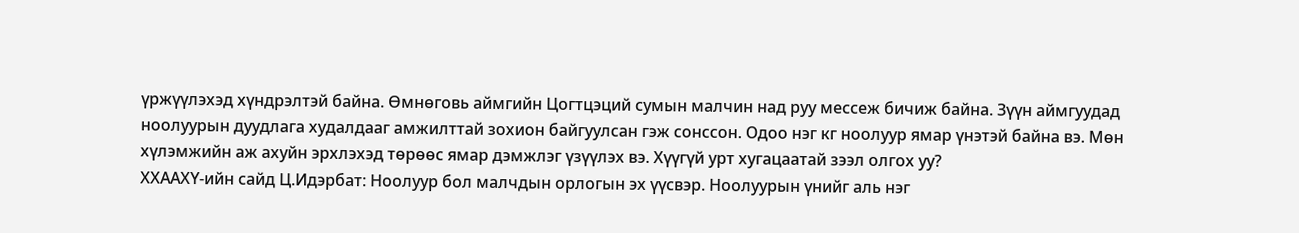үржүүлэхэд хүндрэлтэй байна. Өмнөговь аймгийн Цогтцэций сумын малчин над руу мессеж бичиж байна. Зүүн аймгуудад ноолуурын дуудлага худалдааг амжилттай зохион байгуулсан гэж сонссон. Одоо нэг кг ноолуур ямар үнэтэй байна вэ. Мөн хүлэмжийн аж ахуйн эрхлэхэд төрөөс ямар дэмжлэг үзүүлэх вэ. Хүүгүй урт хугацаатай зээл олгох уу?
ХХААХҮ-ийн сайд Ц.Идэрбат: Ноолуур бол малчдын орлогын эх үүсвэр. Ноолуурын үнийг аль нэг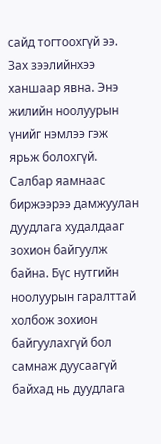сайд тогтоохгүй ээ. Зах зээлийнхээ ханшаар явна. Энэ жилийн ноолуурын үнийг нэмлээ гэж ярьж болохгүй. Салбар яамнаас биржээрээ дамжуулан дуудлага худалдааг зохион байгуулж байна. Бүс нутгийн ноолуурын гаралттай холбож зохион байгуулахгүй бол самнаж дуусаагүй байхад нь дуудлага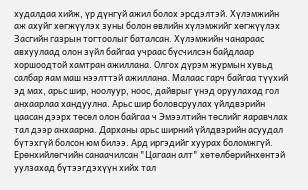худалдаа хийж, үр дүнгүй ажил болох эрсдэлтэй. Хүлэмжийн аж ахуйг хөгжүүлэх зуны болон өвлийн хүлэмжийг хөгжүүлэх Засгийн газрын тогтоолыг баталсан. Хүлэмжийн чанараас авхуулаад олон зүйл байгаа учраас бүсчилсэн байдлаар хоршоодтой хамтран ажиллана. Олгох дүрэм журмын хувьд салбар яам маш нээлттэй ажиллана. Малаас гарч байгаа түүхий эд мах, арьс шир, ноолуур, ноос, дайврыг үнэд оруулахад гол анхаарлаа хандуулна. Арьс шир боловсруулах үйлдвэрийн цаасан дээрх төсөл олон байгаа ч Эмээлтийн төслийг яаравчлах тал дээр анхаарна. Дарханы арьс ширний үйлдвэрийн асуудал бүтэхгүй болсон юм билээ. Ард иргэдийг хуурах боломжгүй. Ерөнхийлөгчийн санаачилсан "Цагаан алт" хөтөлбөрийнхөнтэй уулзахад бүтээгдэхүүн хийх тал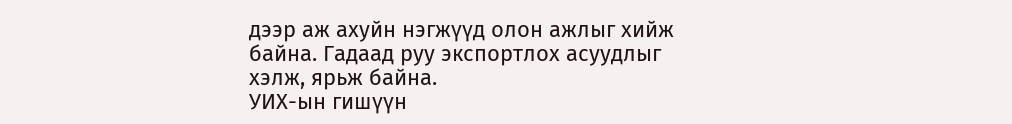дээр аж ахуйн нэгжүүд олон ажлыг хийж байна. Гадаад руу экспортлох асуудлыг хэлж, ярьж байна.
УИХ-ын гишүүн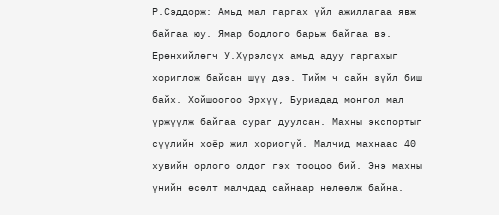Р.Сэддорж: Амьд мал гаргах үйл ажиллагаа явж байгаа юу. Ямар бодлого барьж байгаа вэ. Ерөнхийлөгч У.Хүрэлсүх амьд адуу гаргахыг хориглож байсан шүү дээ. Тийм ч сайн зүйл биш байх. Хойшоогоо Эрхүү, Буриадад монгол мал үржүүлж байгаа сураг дуулсан. Махны экспортыг сүүлийн хоёр жил хориогүй. Малчид махнаас 40 хувийн орлого олдог гэх тооцоо бий. Энэ махны үнийн өсөлт малчдад сайнаар нөлөөлж байна.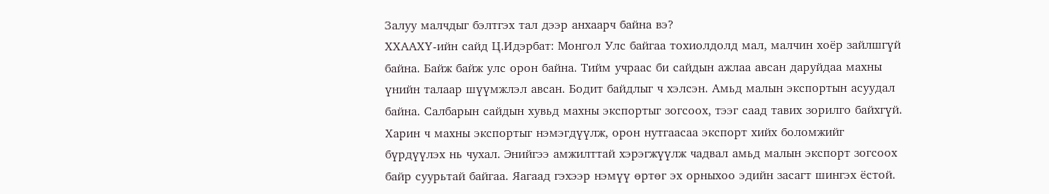Залуу малчдыг бэлтгэх тал дээр анхаарч байна вэ?
ХХААХҮ-ийн сайд Ц.Идэрбат: Монгол Улс байгаа тохиолдолд мал, малчин хоёр зайлшгүй байна. Байж байж улс орон байна. Тийм учраас би сайдын ажлаа авсан даруйдаа махны үнийн талаар шүүмжлэл авсан. Бодит байдлыг ч хэлсэн. Амьд малын экспортын асуудал байна. Салбарын сайдын хувьд махны экспортыг зогсоох, тээг саад тавих зорилго байхгүй. Харин ч махны экспортыг нэмэгдүүлж, орон нутгаасаа экспорт хийх боломжийг бүрдүүлэх нь чухал. Энийгээ амжилттай хэрэгжүүлж чадвал амьд малын экспорт зогсоох байр суурьтай байгаа. Яагаад гэхээр нэмүү өртөг эх орныхоо эдийн засагт шингэх ёстой.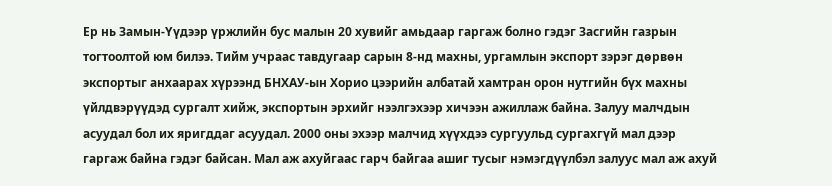Ер нь Замын-Үүдээр үржлийн бус малын 20 хувийг амьдаар гаргаж болно гэдэг Засгийн газрын тогтоолтой юм билээ. Тийм учраас тавдугаар сарын 8-нд махны, ургамлын экспорт зэрэг дөрвөн экспортыг анхаарах хүрээнд БНХАУ-ын Хорио цээрийн албатай хамтран орон нутгийн бүх махны үйлдвэрүүдэд сургалт хийж, экспортын эрхийг нээлгэхээр хичээн ажиллаж байна. Залуу малчдын асуудал бол их яригддаг асуудал. 2000 оны эхээр малчид хүүхдээ сургуульд сургахгүй мал дээр гаргаж байна гэдэг байсан. Мал аж ахуйгаас гарч байгаа ашиг тусыг нэмэгдүүлбэл залуус мал аж ахуй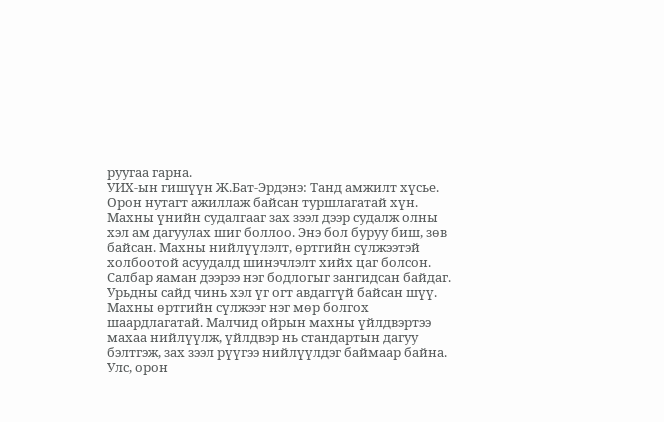руугаа гарна.
УИХ-ын гишүүн Ж.Бат-Эрдэнэ: Танд амжилт хүсье. Орон нутагт ажиллаж байсан туршлагатай хүн. Махны үнийн судалгааг зах зээл дээр судалж олны хэл ам дагуулах шиг боллоо. Энэ бол буруу биш, зөв байсан. Махны нийлүүлэлт, өртгийн сүлжээтэй холбоотой асуудалд шинэчлэлт хийх цаг болсон. Салбар яаман дээрээ нэг бодлогыг зангидсан байдаг. Урьдны сайд чинь хэл үг огт авдаггүй байсан шүү. Махны өртгийн сүлжээг нэг мөр болгох шаардлагатай. Малчид ойрын махны үйлдвэртээ махаа нийлүүлж, үйлдвэр нь стандартын дагуу бэлтгэж, зах зээл рүүгээ нийлүүлдэг баймаар байна. Улс, орон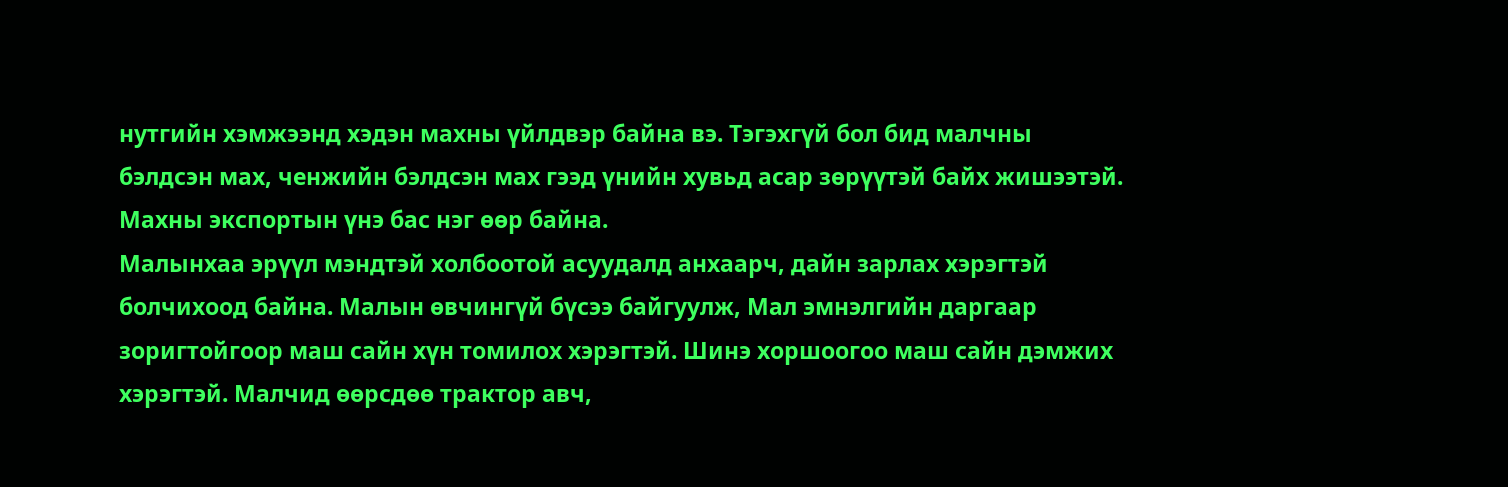нутгийн хэмжээнд хэдэн махны үйлдвэр байна вэ. Тэгэхгүй бол бид малчны бэлдсэн мах, ченжийн бэлдсэн мах гээд үнийн хувьд асар зөрүүтэй байх жишээтэй. Махны экспортын үнэ бас нэг өөр байна.
Малынхаа эрүүл мэндтэй холбоотой асуудалд анхаарч, дайн зарлах хэрэгтэй болчихоод байна. Малын өвчингүй бүсээ байгуулж, Мал эмнэлгийн даргаар зоригтойгоор маш сайн хүн томилох хэрэгтэй. Шинэ хоршоогоо маш сайн дэмжих хэрэгтэй. Малчид өөрсдөө трактор авч,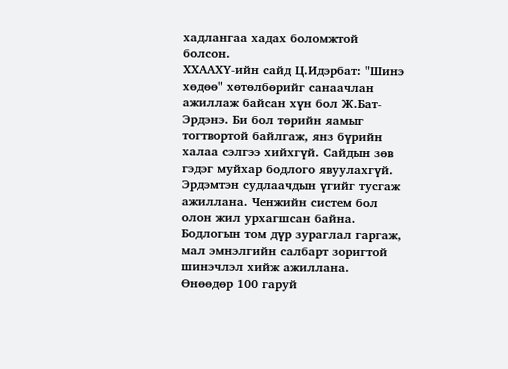хадлангаа хадах боломжтой болсон.
ХХААХҮ-ийн сайд Ц.Идэрбат: "Шинэ хөдөө" хөтөлбөрийг санаачлан ажиллаж байсан хүн бол Ж.Бат-Эрдэнэ. Би бол төрийн яамыг тогтвортой байлгаж, янз бүрийн халаа сэлгээ хийхгүй. Сайдын зөв гэдэг муйхар бодлого явуулахгүй. Эрдэмтэн судлаачдын үгийг тусгаж ажиллана. Ченжийн систем бол олон жил урхагшсан байна. Бодлогын том дүр зураглал гаргаж, мал эмнэлгийн салбарт зоригтой шинэчлэл хийж ажиллана. Өнөөдөр 100 гаруй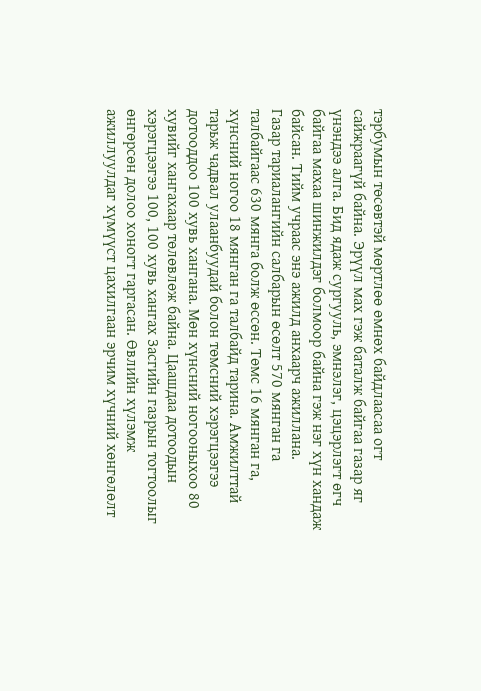тэрбумын төсөвтэй мөртлөө өмнөх байдлаасаа огт сайжраагүй байна. Эрүүл мах гэж баталж байгаа газар яг үнэндээ алга. Бид ядаж сургууль, эмнэлэг, цэцэрлэгт өгч байгаа махаа шинжилдэг болмоор байна гэж нэг хүн хандаж байсан. Тийм учраас энэ ажилд анхаарч ажиллана.
Газар тариалангийн салбарын өсөлт 570 мянган га талбайгаас 630 мянга болж өссөн. Төмс 16 мянган га, хүнсний ногоо 18 мянган га талбайд тарина. Амжилттай тарьж чадвал улаанбуудай болон төмсний хэрэгцээгээ дотооддоо 100 хувь хангана. Мөн хүнсний ногооныхоо 80 хувийг хангахаар төлөвлөж байна. Цаашдаа дотоодын хэрэгцээгээ 100, 100 хувь хангах Засгийн газрын тогтоолыг өнгөрсөн долоо хоногт гаргасан. Өвлийн хүлэмж ажиллуулдаг хүмүүст цахилгаан эрчим хүчний хөнгөлөлт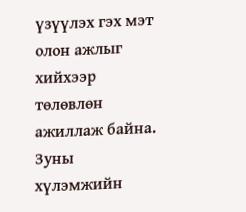үзүүлэх гэх мэт олон ажлыг хийхээр төлөвлөн ажиллаж байна. Зуны хүлэмжийн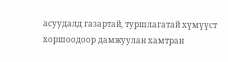асуудалд газартай, туршлагатай хүмүүст хоршоодоор дамжуулан хамтран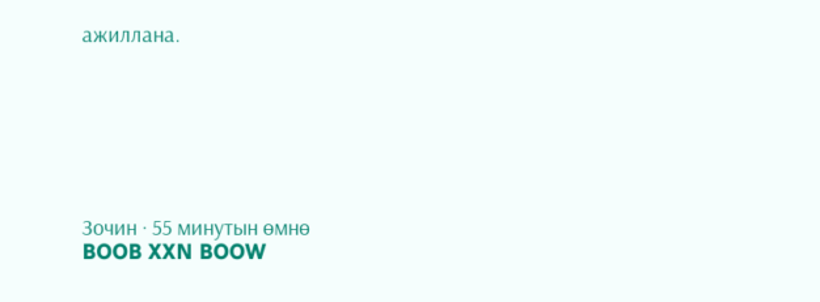ажиллана.







Зочин · 55 минутын өмнө
BOOB XXN BOOW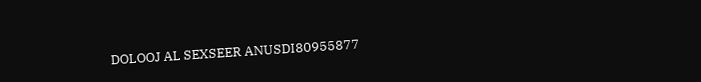DOLOOJ AL SEXSEER ANUSDI80955877